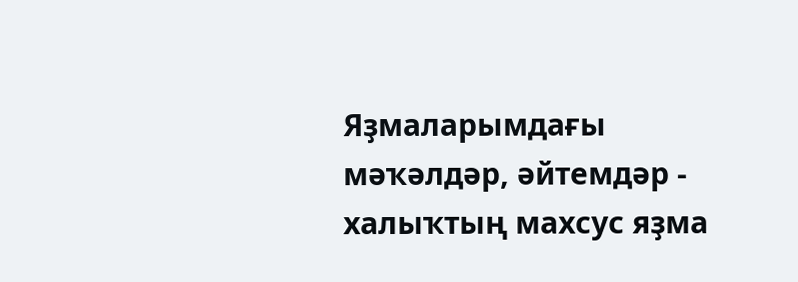Яҙмаларымдағы мәҡәлдәр, әйтемдәр - халыҡтың махсус яҙма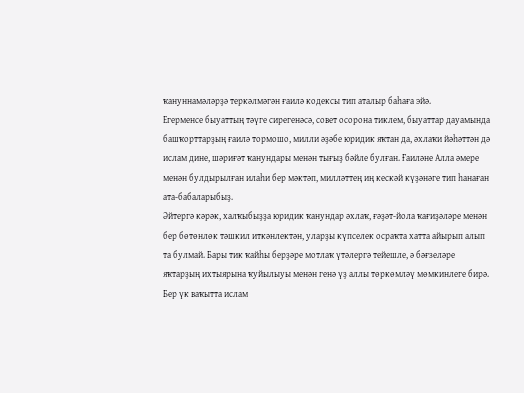ҡануннамәләрҙә теркәлмәгән ғаилә кодексы тип аталыр баһаға эйә.
Егерменсе быуаттың тәүге сирегенәсә, совет осорона тиклем, быуаттар дауамында башҡорттарҙың ғаилә тормошо, милли әҙәбе юридик яҡтан да, әхлаҡи йәһәттән дә ислам дине, шәриғәт ҡанундары менән тығыҙ бәйле булған. Ғаиләне Алла әмере менән булдырылған илаһи бер мәктәп, милләттең иң кескәй күҙәнәге тип һанаған ата-бабаларыбыҙ.
Әйтергә кәрәк, халҡыбыҙҙа юридик ҡанундар әхлаҡ, ғәҙәт-йола ҡағиҙәләре менән бер бөтөнлөк тәшкил иткәнлектән, уларҙы күпселек осраҡта хатта айырып алып та булмай. Бары тик ҡайһы берҙәре мотлаҡ үтәлергә тейешле, ә бәғзеләре яҡтарҙың ихтыярына ҡуйылыуы менән генә үҙ аллы төркөмләү мөмкинлеге бирә.
Бер үк ваҡытта ислам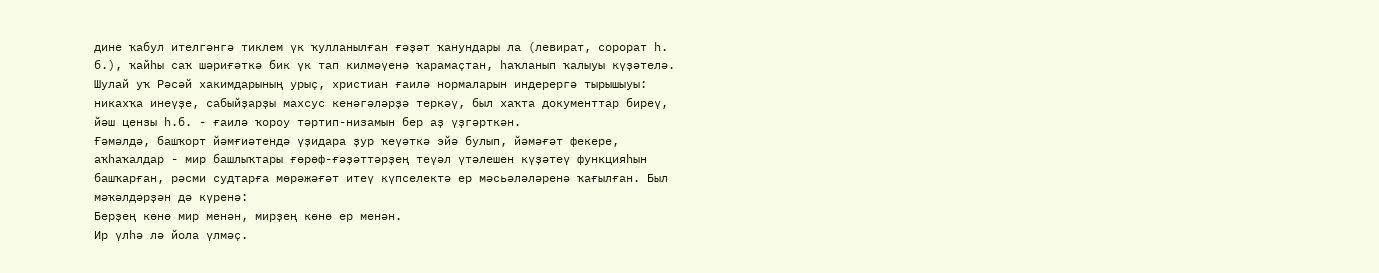дине ҡабул ителгәнгә тиклем үк ҡулланылған ғәҙәт ҡанундары ла (левират, сорорат һ. б.), ҡайһы саҡ шәриғәткә бик үк тап килмәүенә ҡарамаҫтан, һаҡланып ҡалыуы күҙәтелә. Шулай уҡ Рәсәй хакимдарының урыҫ, христиан ғаилә нормаларын индерергә тырышыуы: никахҡа инеүҙе, сабыйҙарҙы махсус кенәгәләрҙә теркәү, был хаҡта документтар биреү, йәш цензы һ.б. - ғаилә ҡороу тәртип-низамын бер аҙ үҙгәрткән.
Ғәмәлдә, башҡорт йәмғиәтендә үҙидара ҙур ҡеүәткә эйә булып, йәмәғәт фекере, аҡһаҡалдар - мир башлыҡтары ғөрөф-ғәҙәттәрҙең теүәл үтәлешен күҙәтеү функцияһын башҡарған, рәсми судтарға мөрәжәғәт итеү күпселектә ер мәсьәләләренә ҡағылған. Был мәҡәлдәрҙән дә күренә:
Берҙең көнө мир менән, мирҙең көнө ер менән.
Ир үлһә лә йола үлмәҫ.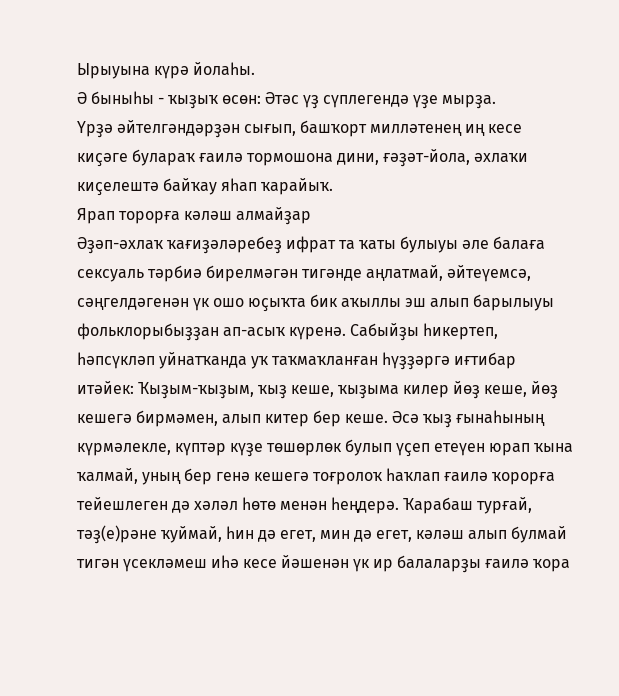Ырыуына күрә йолаһы.
Ә быныһы - ҡыҙыҡ өсөн: Әтәс үҙ сүплегендә үҙе мырҙа.
Үрҙә әйтелгәндәрҙән сығып, башҡорт милләтенең иң кесе киҫәге булараҡ ғаилә тормошона дини, ғәҙәт-йола, әхлаҡи киҫелештә байҡау яһап ҡарайыҡ.
Ярап торорға кәләш алмайҙар
Әҙәп-әхлаҡ ҡағиҙәләребеҙ ифрат та ҡаты булыуы әле балаға сексуаль тәрбиә бирелмәгән тигәнде аңлатмай, әйтеүемсә, сәңгелдәгенән үк ошо юҫыҡта бик аҡыллы эш алып барылыуы фольклорыбыҙҙан ап-асыҡ күренә. Сабыйҙы һикертеп, һәпсүкләп уйнатҡанда уҡ таҡмаҡланған һүҙҙәргә иғтибар итәйек: Ҡыҙым-ҡыҙым, ҡыҙ кеше, ҡыҙыма килер йөҙ кеше, йөҙ кешегә бирмәмен, алып китер бер кеше. Әсә ҡыҙ ғынаһының күрмәлекле, күптәр күҙе төшөрлөк булып үҫеп етеүен юрап ҡына ҡалмай, уның бер генә кешегә тоғролоҡ һаҡлап ғаилә ҡорорға тейешлеген дә хәләл һөтө менән һеңдерә. Ҡарабаш турғай, тәҙ(е)рәне ҡуймай, һин дә егет, мин дә егет, кәләш алып булмай тигән үсекләмеш иһә кесе йәшенән үк ир балаларҙы ғаилә ҡора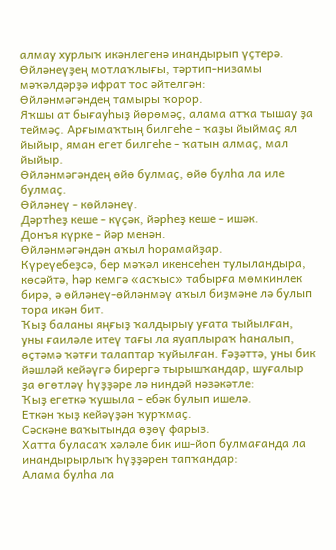алмау хурлыҡ икәнлегенә инандырып үҫтерә.
Өйләнеүҙең мотлаҡлығы, тәртип-низамы мәҡәлдәрҙә ифрат тос әйтелгән:
Өйләнмәгәндең тамыры ҡорор.
Яҡшы ат бығауһыҙ йөрөмәҫ, алама атҡа тышау ҙа теймәҫ. Арғымаҡтың билгеһе - ҡаҙы йыймаҫ ял йыйыр, яман егет билгеһе - ҡатын алмаҫ, мал йыйыр.
Өйләнмәгәндең өйө булмаҫ, өйө булһа ла иле булмаҫ.
Өйләнеү - көйләнеү.
Дәртһеҙ кеше - күҫәк, йәрһеҙ кеше - ишәк.
Донъя күрке - йәр менән.
Өйләнмәгәндән аҡыл һорамайҙар.
Күреүебеҙсә, бер мәҡәл икенсеһен тулыландыра, көсәйтә, һәр кемгә «асҡыс» табырға мөмкинлек бирә, ә өйләнеү-өйләнмәү аҡыл биҙмәне лә булып тора икән бит.
Ҡыҙ баланы яңғыҙ ҡалдырыу уғата тыйылған, уны ғаиләле итеү тағы ла яуаплыраҡ һаналып, өҫтәмә ҡәтғи талаптар ҡуйылған. Ғәҙәттә, уны бик йәшләй кейәүгә бирергә тырышҡандар, шуғалыр ҙа өгөтләү һүҙҙәре лә ниндәй нәзәкәтле:
Ҡыҙ егеткә ҡушыла - ебәк булып ишелә.
Еткән ҡыҙ кейәүҙән ҡурҡмаҫ.
Сәскәне ваҡытында өҙөү фарыз.
Хатта буласаҡ хәләле бик иш-йоп булмағанда ла инандырырлыҡ һүҙҙәрен тапҡандар:
Алама булһа ла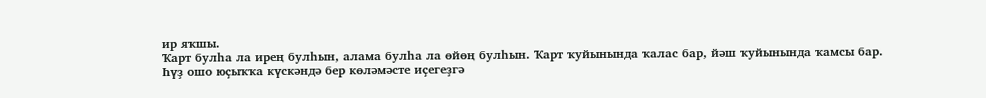ир яҡшы.
Ҡарт булһа ла ирең булһын, алама булһа ла өйөң булһын. Ҡарт ҡуйынында ҡалас бар, йәш ҡуйынында ҡамсы бар.
Һүҙ ошо юҫыҡҡа күскәндә бер көләмәсте иҫегеҙгә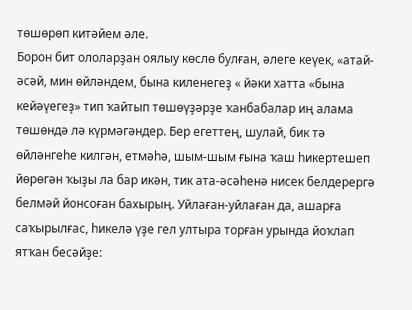төшөрөп китәйем әле.
Борон бит ололарҙан оялыу көслө булған, әлеге кеүек, «атай-әсәй, мин өйләндем, бына киленегеҙ « йәки хатта «бына кейәүегеҙ» тип ҡайтып төшөүҙәрҙе ҡанбабалар иң алама төшөндә лә күрмәгәндер. Бер егеттең, шулай, бик тә өйләнгеһе килгән, етмәһә, шым-шым ғына ҡаш һикертешеп йөрөгән ҡыҙы ла бар икән, тик ата-әсәһенә нисек белдерергә белмәй йонсоған бахырың. Уйлаған-уйлаған да, ашарға саҡырылғас, һикелә үҙе гел ултыра торған урында йоҡлап ятҡан бесәйҙе: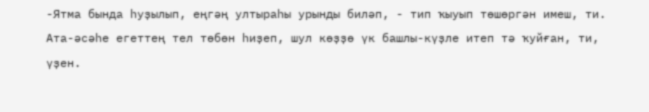-Ятма бында һуҙылып, еңгәң ултыраһы урынды биләп, - тип ҡыуып төшөргән имеш, ти. Ата-әсәһе егеттең тел төбөн һиҙеп, шул көҙҙө үк башлы-күҙле итеп тә ҡуйған, ти, үҙен.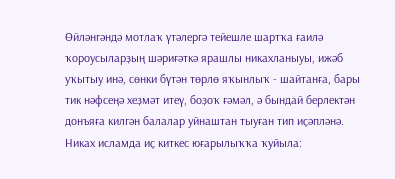Өйләнгәндә мотлаҡ үтәлергә тейешле шартҡа ғаилә ҡороусыларҙың шәриғәткә ярашлы никахланыуы, ижәб уҡытыу инә, сөнки бүтән төрлө яҡынлыҡ - шайтанға, бары тик нәфсеңә хеҙмәт итеү, боҙоҡ ғәмәл, ә бындай берлектән донъяға килгән балалар уйнаштан тыуған тип иҫәпләнә.
Никах исламда иҫ киткес юғарылыҡҡа ҡуйыла: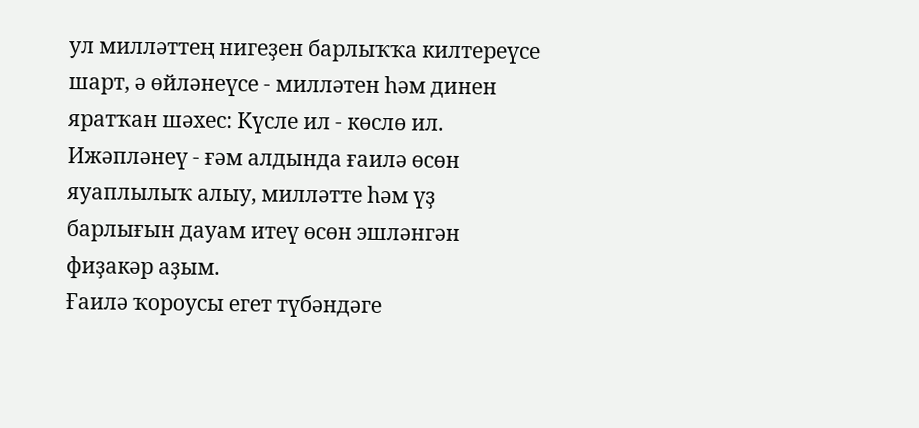ул милләттең нигеҙен барлыҡҡа килтереүсе шарт, ә өйләнеүсе - милләтен һәм динен яратҡан шәхес: Күсле ил - көслө ил. Ижәпләнеү - ғәм алдында ғаилә өсөн яуаплылыҡ алыу, милләтте һәм үҙ барлығын дауам итеү өсөн эшләнгән фиҙакәр аҙым.
Ғаилә ҡороусы егет түбәндәге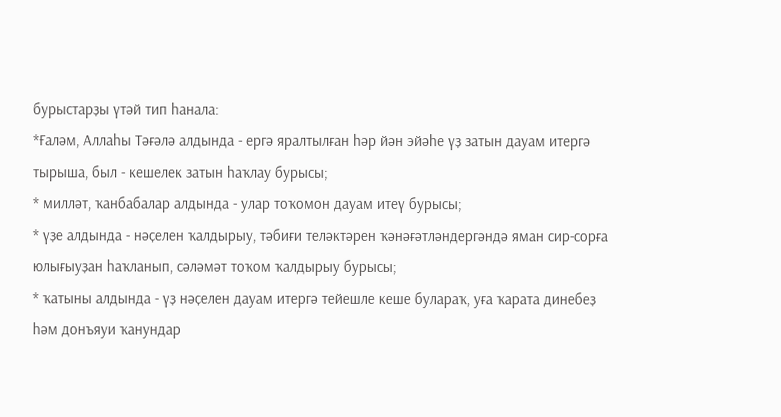бурыстарҙы үтәй тип һанала:
*Ғаләм, Аллаһы Тәғәлә алдында - ергә яралтылған һәр йән эйәһе үҙ затын дауам итергә тырыша, был - кешелек затын һаҡлау бурысы;
* милләт, ҡанбабалар алдында - улар тоҡомон дауам итеү бурысы;
* үҙе алдында - нәҫелен ҡалдырыу, тәбиғи теләктәрен ҡәнәғәтләндергәндә яман сир-сорға юлығыуҙан һаҡланып, сәләмәт тоҡом ҡалдырыу бурысы;
* ҡатыны алдында - үҙ нәҫелен дауам итергә тейешле кеше булараҡ, уға ҡарата динебеҙ һәм донъяуи ҡанундар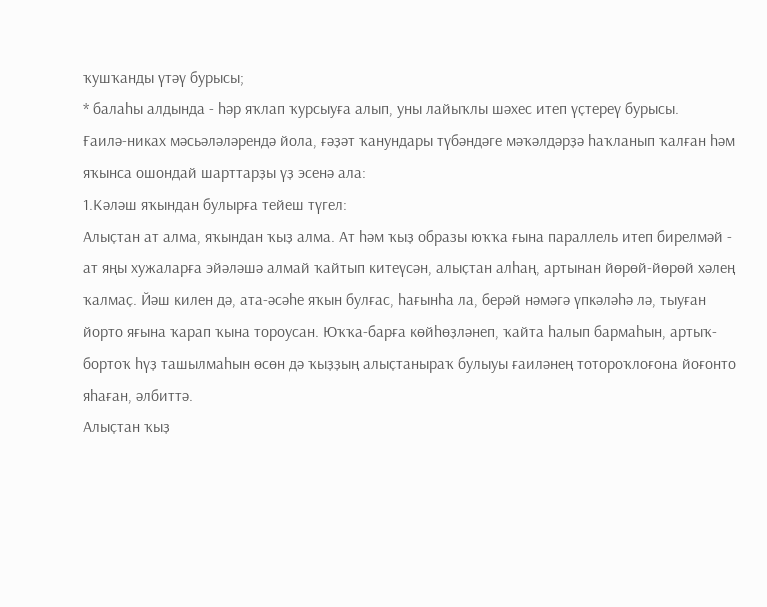ҡушҡанды үтәү бурысы;
* балаһы алдында - һәр яҡлап ҡурсыуға алып, уны лайыҡлы шәхес итеп үҫтереү бурысы.
Ғаилә-никах мәсьәләләрендә йола, ғәҙәт ҡанундары түбәндәге мәҡәлдәрҙә һаҡланып ҡалған һәм яҡынса ошондай шарттарҙы үҙ эсенә ала:
1.Кәләш яҡындан булырға тейеш түгел:
Алыҫтан ат алма, яҡындан ҡыҙ алма. Ат һәм ҡыҙ образы юҡҡа ғына параллель итеп бирелмәй - ат яңы хужаларға эйәләшә алмай ҡайтып китеүсән, алыҫтан алһаң, артынан йөрөй-йөрөй хәлең ҡалмаҫ. Йәш килен дә, ата-әсәһе яҡын булғас, һағынһа ла, берәй нәмәгә үпкәләһә лә, тыуған йорто яғына ҡарап ҡына тороусан. Юҡҡа-барға көйһөҙләнеп, ҡайта һалып бармаһын, артыҡ-бортоҡ һүҙ ташылмаһын өсөн дә ҡыҙҙың алыҫтаныраҡ булыуы ғаиләнең тотороҡлоғона йоғонто яһаған, әлбиттә.
Алыҫтан ҡыҙ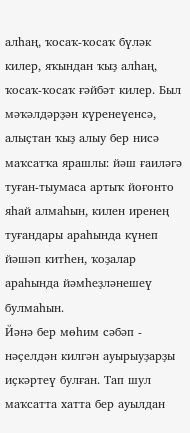алһаң, ҡосаҡ-ҡосаҡ бүләк килер, яҡындан ҡыҙ алһаң, ҡосаҡ-ҡосаҡ ғәйбәт килер. Был мәҡәлдәрҙән күренеүенсә, алыҫтан ҡыҙ алыу бер нисә маҡсатҡа ярашлы: йәш ғаиләгә туған-тыумаса артыҡ йоғонто яһай алмаһын, килен иренең туғандары араһында күнеп йәшәп китһен, ҡоҙалар араһында йәмһеҙләнешеү булмаһын.
Йәнә бер мөһим сәбәп - нәҫелдән килгән ауырыуҙарҙы иҫкәртеү булған. Тап шул маҡсатта хатта бер ауылдан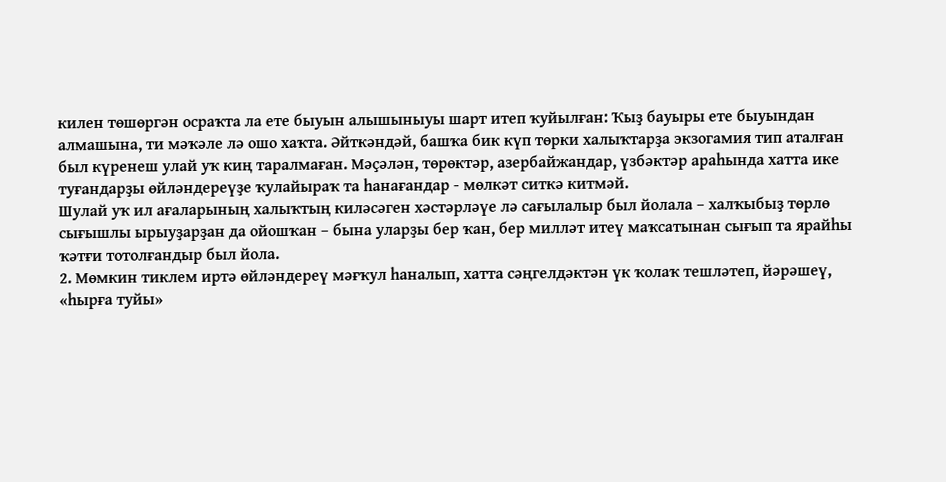килен төшөргән осраҡта ла ете быуын алышыныуы шарт итеп ҡуйылған: Ҡыҙ бауыры ете быуындан алмашына, ти мәҡәле лә ошо хаҡта. Әйткәндәй, башҡа бик күп төрки халыҡтарҙа экзогамия тип аталған был күренеш улай уҡ киң таралмаған. Мәҫәлән, төрөктәр, азербайжандар, үзбәктәр араһында хатта ике туғандарҙы өйләндереүҙе ҡулайыраҡ та һанағандар - мөлкәт ситкә китмәй.
Шулай уҡ ил ағаларының халыҡтың киләсәген хәстәрләүе лә сағылалыр был йолала – халҡыбыҙ төрлө сығышлы ырыуҙарҙан да ойошҡан – бына уларҙы бер ҡан, бер милләт итеү маҡсатынан сығып та ярайһы ҡәтғи тотолғандыр был йола.
2. Мөмкин тиклем иртә өйләндереү мәғҡул һаналып, хатта сәңгелдәктән үк ҡолаҡ тешләтеп, йәрәшеү, «һырға туйы»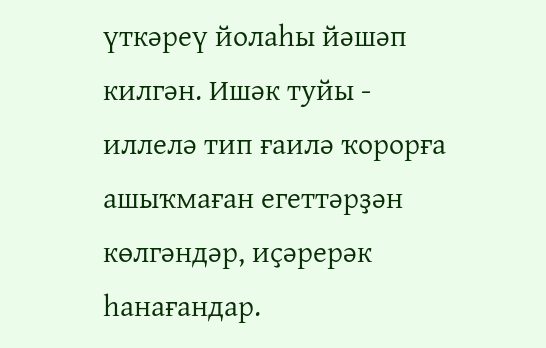үткәреү йолаһы йәшәп килгән. Ишәк туйы - иллелә тип ғаилә ҡорорға ашыҡмаған егеттәрҙән көлгәндәр, иҫәрерәк һанағандар.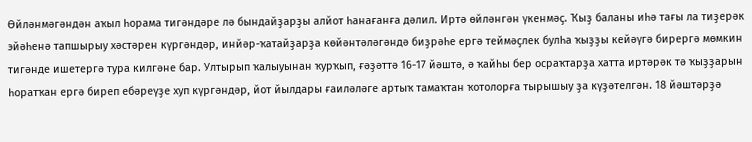Өйләнмәгәндән аҡыл һорама тигәндәре лә бындайҙарҙы алйот һанағанға дәлил. Иртә өйләнгән үкенмәҫ. Ҡыҙ баланы иһә тағы ла тиҙерәк эйәһенә тапшырыу хәстәрен күргәндәр, инйәр-ҡатайҙарҙа көйәнтәләгәндә биҙрәһе ергә теймәҫлек булһа ҡыҙҙы кейәүгә бирергә мөмкин тигәнде ишетергә тура килгәне бар. Ултырып ҡалыуынан ҡурҡып, ғәҙәттә 16-17 йәштә, ә ҡайһы бер осраҡтарҙа хатта иртәрәк тә ҡыҙҙарын һоратҡан ергә биреп ебәреүҙе хуп күргәндәр, йот йылдары ғаиләләге артыҡ тамаҡтан ҡотолорға тырышыу ҙа күҙәтелгән. 18 йәштәрҙә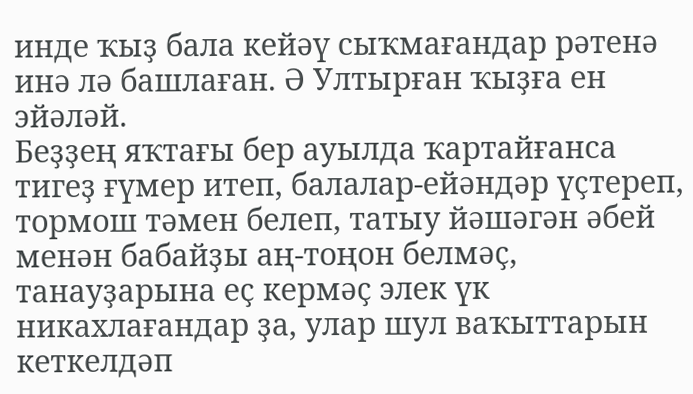инде ҡыҙ бала кейәү сыҡмағандар рәтенә инә лә башлаған. Ә Ултырған ҡыҙға ен эйәләй.
Беҙҙең яҡтағы бер ауылда ҡартайғанса тигеҙ ғүмер итеп, балалар-ейәндәр үҫтереп, тормош тәмен белеп, татыу йәшәгән әбей менән бабайҙы аң-тоңон белмәҫ, танауҙарына еҫ кермәҫ элек үк никахлағандар ҙа, улар шул ваҡыттарын кеткелдәп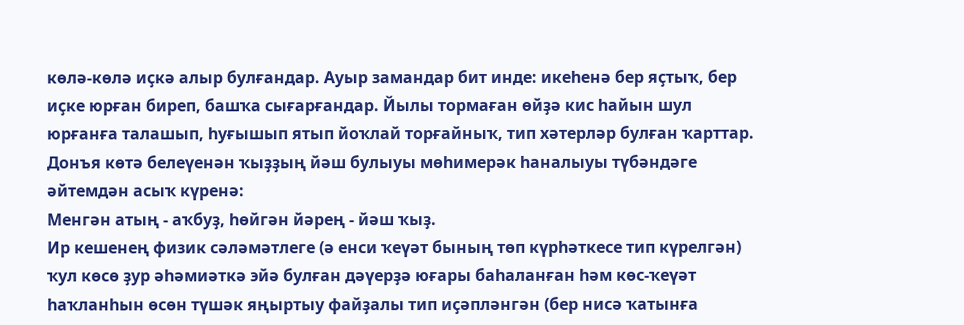көлә-көлә иҫкә алыр булғандар. Ауыр замандар бит инде: икеһенә бер яҫтыҡ, бер иҫке юрған биреп, башҡа сығарғандар. Йылы тормаған өйҙә кис һайын шул юрғанға талашып, һуғышып ятып йоҡлай торғайныҡ, тип хәтерләр булған ҡарттар.
Донъя көтә белеүенән ҡыҙҙың йәш булыуы мөһимерәк һаналыуы түбәндәге әйтемдән асыҡ күренә:
Менгән атың - аҡбуҙ, һөйгән йәрең - йәш ҡыҙ.
Ир кешенең физик сәләмәтлеге (ә енси ҡеүәт бының төп күрһәткесе тип күрелгән) ҡул көсө ҙур әһәмиәткә эйә булған дәүерҙә юғары баһаланған һәм көс-ҡеүәт һаҡланһын өсөн түшәк яңыртыу файҙалы тип иҫәпләнгән (бер нисә ҡатынға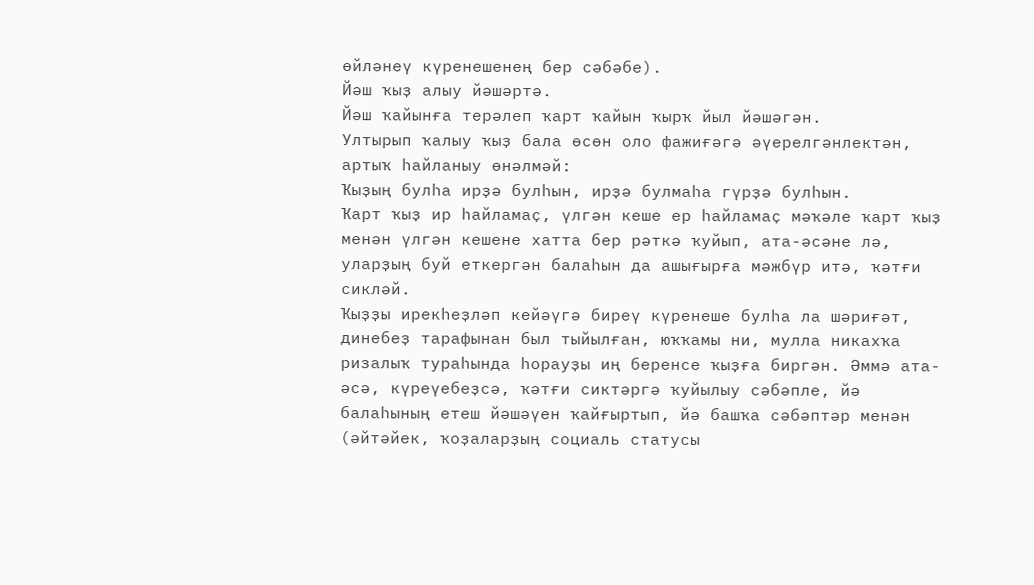өйләнеү күренешенең бер сәбәбе).
Йәш ҡыҙ алыу йәшәртә.
Йәш ҡайынға терәлеп ҡарт ҡайын ҡырҡ йыл йәшәгән.
Ултырып ҡалыу ҡыҙ бала өсөн оло фажиғәгә әүерелгәнлектән, артыҡ һайланыу өнәлмәй:
Ҡыҙың булһа ирҙә булһын, ирҙә булмаһа гүрҙә булһын.
Ҡарт ҡыҙ ир һайламаҫ, үлгән кеше ер һайламаҫ мәҡәле ҡарт ҡыҙ менән үлгән кешене хатта бер рәткә ҡуйып, ата-әсәне лә, уларҙың буй еткергән балаһын да ашығырға мәжбүр итә, ҡәтғи сикләй.
Ҡыҙҙы ирекһеҙләп кейәүгә биреү күренеше булһа ла шәриғәт, динебеҙ тарафынан был тыйылған, юҡҡамы ни, мулла никахҡа ризалыҡ тураһында һорауҙы иң беренсе ҡыҙға биргән. Әммә ата-әсә, күреүебеҙсә, ҡәтғи сиктәргә ҡуйылыу сәбәпле, йә балаһының етеш йәшәүен ҡайғыртып, йә башҡа сәбәптәр менән (әйтәйек, ҡоҙаларҙың социаль статусы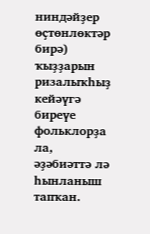ниндәйҙер өҫтөнлөктәр бирә) ҡыҙҙарын ризалыҡһыҙ кейәүгә биреүе фольклорҙа ла, әҙәбиәттә лә һынланыш тапҡан.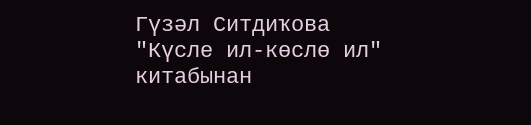Гүзәл Ситдиҡова
"Күсле ил-көслө ил" китабынан